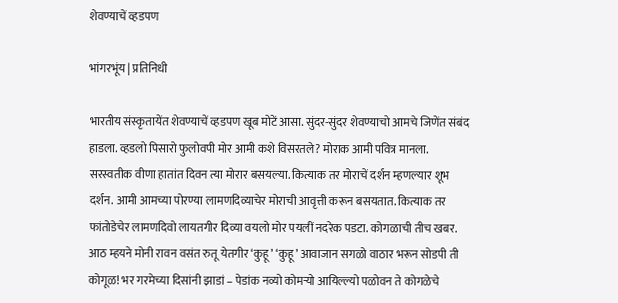शेवण्याचें व्हडपण

भांगरभूंय | प्रतिनिधी

भारतीय संस्कृतायेंत शेवण्याचें व्हडपण खूब मोटें आसा. सुंदर-सुंदर शेवण्याचो आमचे जिणेंत संबंद हाडला. व्हडलो पिसारो फुलोवपी मोर आमी कशे विसरतले? मोराक आमी पवित्र मानला. सरस्वतीक वीणा हातांत दिवन त्या मोरार बसयल्या. कित्याक तर मोराचें दर्शन म्हणल्यार शूभ दर्शन. आमी आमच्या पोरण्या लामणदिव्याचेर मोराची आवृत्ती करून बसयतात. कित्याक तर फांतोडेचेर लामणदिवो लायतगीर दिव्या वयलो मोर पयलीं नदरेक पडटा. कोगळाची तीच खबर. आठ म्हयने मोनी रावन वसंत रुतू येतगीर ‘कुहू’ ‘कुहू’ आवाजान सगळो वाठार भरून सोडपी ती कोगूळ! भर गरमेच्या दिसांनी झाडां – पेडांक नव्यो कोमर्‍यो आयिल्ल्यो पळोवन ते कोगळेचे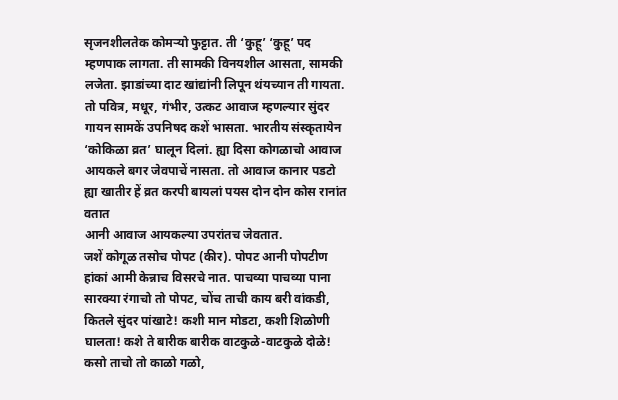सृजनशीलतेक कोमर्‍यो फुट्टात. ती ‘कुहू’ ‘कुहू’ पद म्हणपाक लागता. ती सामकी विनयशील आसता, सामकी लजेता. झाडांच्या दाट खांद्यांनी लिपून थंयच्यान ती गायता. तो पवित्र, मधूर, गंभीर, उत्कट आवाज म्हणल्यार सुंदर गायन सामकें उपनिषद कशें भासता. भारतीय संस्कृतायेन ‘कोकिळा व्रत’ घालून दिलां. ह्या दिसा कोगळाचो आवाज आयकले बगर जेवपाचें नासता. तो आवाज कानार पडटो ह्या खातीर हें व्रत करपी बायलां पयस दोन दोन कोस रानांत वतात
आनी आवाज आयकल्या उपरांतच जेवतात.
जशें कोगूळ तसोच पोपट (कीर). पोपट आनी पोपटीण हांकां आमी केन्नाच विसरचे नात. पाचव्या पाचव्या पाना सारक्या रंगाचो तो पोपट, चोंच ताची काय बरी वांकडी, कितले सुंदर पांखाटे! कशी मान मोडटा, कशी शिळोणी घालता! कशे ते बारीक बारीक वाटकुळे-वाटकुळे दोळे! कसो ताचो तो काळो गळो,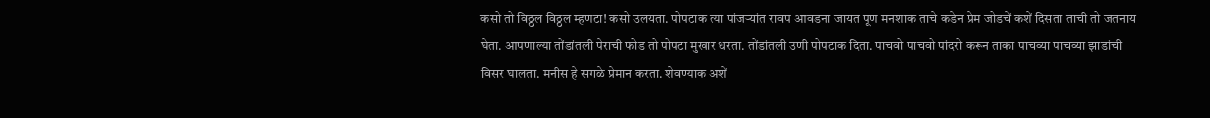कसो तो विठ्ठल विठ्ठल म्हणटा! कसो उलयता. पोपटाक त्या पांजर्‍यांत रावप आवडना जायत पूण मनशाक ताचे कडेन प्रेम जोडचें कशें दिसता ताची तो जतनाय घेता. आपणाल्या तोंडांतली पेराची फोड तो पोपटा मुखार धरता. तोंडांतली उणी पोपटाक दिता. पाचवो पाचवो पांदरो करून ताका पाचव्या पाचव्या झाडांची विसर घालता. मनीस हे सगळे प्रेमान करता. शेवण्याक अशें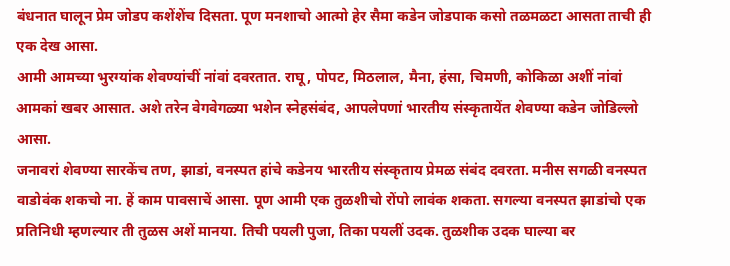बंधनात घालून प्रेम जोडप कशेंशेंच दिसता. पूण मनशाचो आत्मो हेर सैमा कडेन जोडपाक कसो तळमळटा आसता ताची ही एक देख आसा.
आमी आमच्या भुरग्यांक शेवण्यांचीं नांवां दवरतात. राघू, पोपट, मिठलाल, मैना, हंसा, चिमणी, कोकिळा अशीं नांवां आमकां खबर आसात. अशे तरेन वेगवेगळ्या भशेन स्नेहसंबंद, आपलेपणां भारतीय संस्कृतायेंत शेवण्या कडेन जोडिल्लो आसा.
जनावरां शेवण्या सारकेंच तण, झाडां, वनस्पत हांचे कडेनय भारतीय संस्कृताय प्रेमळ संबंद दवरता. मनीस सगळी वनस्पत वाडोवंक शकचो ना. हें काम पावसाचें आसा. पूण आमी एक तुळशीचो रोंपो लावंक शकता. सगल्या वनस्पत झाडांचो एक प्रतिनिधी म्हणल्यार ती तुळस अशें मानया. तिची पयली पुजा, तिका पयलीं उदक. तुळशीक उदक घाल्या बर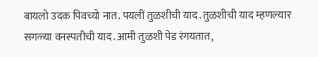बायलो उदक पिवच्यो नात. पयलीं तुळशीची याद. तुळशीची याद म्हणल्यार सगळ्या वनस्पतीची याद. आमी तुळशी पेड रंगयतात,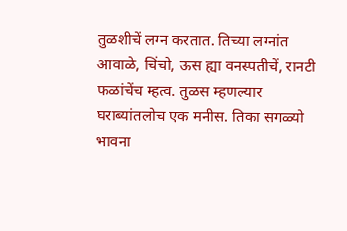तुळशीचें लग्न करतात. तिच्या लग्नांत आवाळे, चिंचो, ऊस ह्या वनस्पतीचें, रानटी फळांचेंच म्हत्व. तुळस म्हणल्यार घराब्यांतलोच एक मनीस. तिका सगळ्यो भावना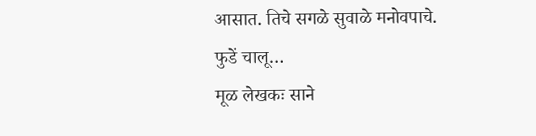आसात. तिचे सगळे सुवाळे मनोवपाचे.
फुडें चालू…
मूळ लेखकः साने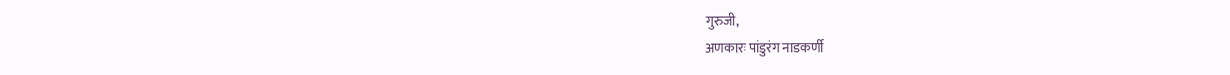गुरुजी,
अणकारः पांडुरंग नाडकर्णी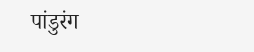पांडुरंग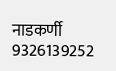नाडकर्णी
9326139252